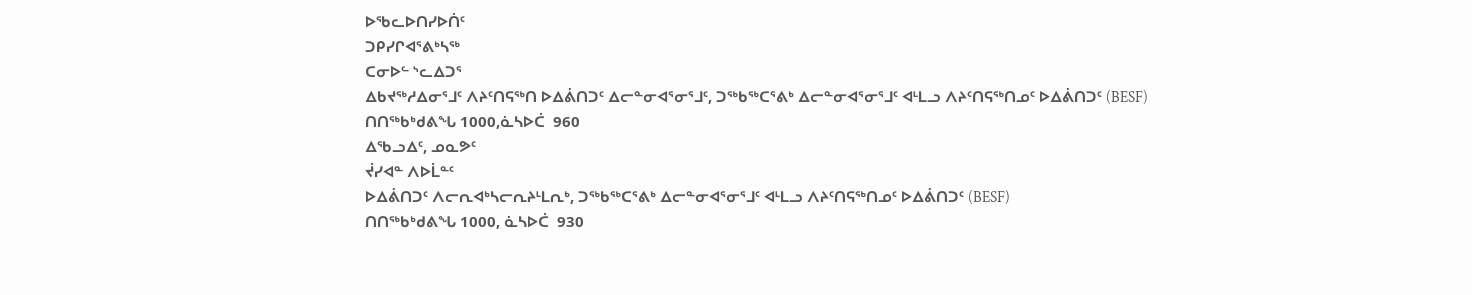ᐅᖃᓚᐅᑎᓯᐅᑏᑦ
ᑐᑭᓯᒋᐊᕐᕕᒃᓴᖅ
ᑕᓂᐅᓪ ᔅᓚᐃᑐᕐ
ᐃᑲᔪᖅᓱᐃᓂᕐᒧᑦ ᐱᔨᑦᑎᕋᖅᑎ ᐅᐃᕖᑎᑐᑦ ᐃᓕᓐᓂᐊᕐᓂᕐᒧᑦ, ᑐᖅᑲᖅᑕᕐᕕᒃ ᐃᓕᓐᓂᐊᕐᓂᕐᒧᑦ ᐊᒻᒪᓗ ᐱᔨᑦᑎᕋᖅᑎᓄᑦ ᐅᐃᕖᑎᑐᑦ (BESF)
ᑎᑎᖅᑲᒃᑯᕕᖓ 1000,ᓈᓴᐅᑖ  960
ᐃᖃᓗᐃᑦ, ᓄᓇᕗᑦ
ᔫᓯᐊᓐ ᐱᐅᒫᓐᑦ
ᐅᐃᕖᑎᑐᑦ ᐱᓕᕆᐊᒃᓴᓕᕆᔨᒻᒪᕆᒃ, ᑐᖅᑲᖅᑕᕐᕕᒃ ᐃᓕᓐᓂᐊᕐᓂᕐᒧᑦ ᐊᒻᒪᓗ ᐱᔨᑦᑎᕋᖅᑎᓄᑦ ᐅᐃᕖᑎᑐᑦ (BESF)
ᑎᑎᖅᑲᒃᑯᕕᖓ 1000, ᓈᓴᐅᑖ  930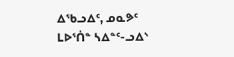ᐃᖃᓗᐃᑦ, ᓄᓇᕗᑦ
ᒪᐅᕐᑏᓐ ᓴᐃᓐᑦ-ᓗᐃᔅ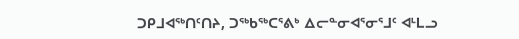ᑐᑭᒧᐊᖅᑎᑦᑎᔨ, ᑐᖅᑲᖅᑕᕐᕕᒃ ᐃᓕᓐᓂᐊᕐᓂᕐᒧᑦ ᐊᒻᒪᓗ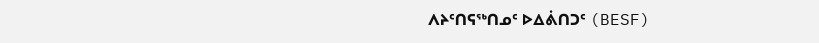ᐱᔨᑦᑎᕋᖅᑎᓄᑦ ᐅᐃᕖᑎᑐᑦ (BESF)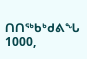ᑎᑎᖅᑲᒃᑯᕕᖓ 1000,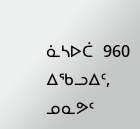ᓈᓴᐅᑖ  960
ᐃᖃᓗᐃᑦ, ᓄᓇᕗᑦ